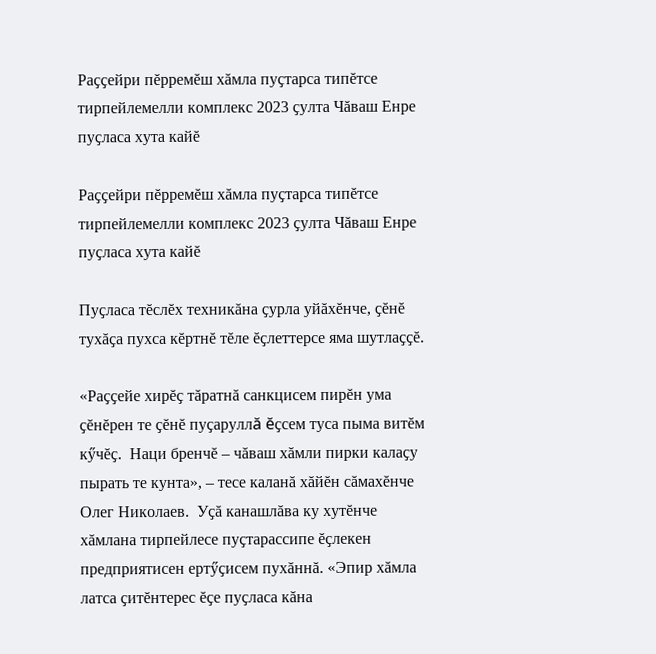Раҫҫейри пĕрремĕш хăмла пуҫтарса типĕтсе тирпейлемелли комплекс 2023 ҫулта Чăваш Енре пуҫласа хута кайĕ

Раҫҫейри пĕрремĕш хăмла пуҫтарса типĕтсе тирпейлемелли комплекс 2023 ҫулта Чăваш Енре пуҫласа хута кайĕ

Пуҫласа тĕслĕх техникăна ҫурла уйăхĕнче, ҫĕнĕ тухăҫа пухса кĕртнĕ тĕле ĕҫлеттерсе яма шутлаҫҫĕ.

«Раҫҫейе хирĕҫ тăратнă санкцисем пирĕн ума ҫĕнĕрен те ҫĕнĕ пуҫаруллă ĕҫсем туса пыма витĕм кӳчĕҫ.  Наци бренчĕ – чăваш хăмли пирки калаҫу пырать те кунта», – тесе каланă хăйĕн сăмахĕнче Олег Николаев.  Уҫă канашлăва ку хутĕнче хăмлана тирпейлесе пуҫтарассипе ĕҫлекен предприятисен ертӳҫисем пухăннă. «Эпир хăмла латса ҫитĕнтерес ĕҫе пуҫласа кăна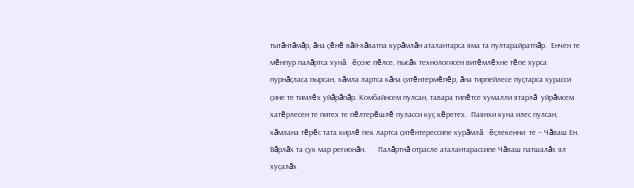тытăнтăмăр, ăна ҫĕнĕ вăй-хăватпа курăмлăн аталантарса яма та пултарайратпăр.  Енчен те мĕнпур палăртса хунă ĕҫсне пĕлсе, пысăк технологисен витĕмлĕхне тĕпе хурса пурнăҫласа пырсан, хăмла лартса кăна ҫитĕнтермĕпĕр, ăна тирпейлесе пуҫтарса хурасси ҫине те тимлĕх уйăрăпăр. Комбайнсем пулсан, тавара типĕтсе хумалли ятарлă  уйрăмсем хатĕрлесен те питех те пĕлтерĕшлĕ пуласси куҫ кĕретех.  Паянхи куна илес пулсан, хăмлана тĕрĕс тата кирлĕ пек лартса ҫитĕнтерессипе курăмлă ĕҫлекенни  те – Чăваш Ен.  Вăрлăх та ҫук мар регионăн.      Палăртнă отрасле аталантарассипе Чăваш патшалăх ял хуҫалăх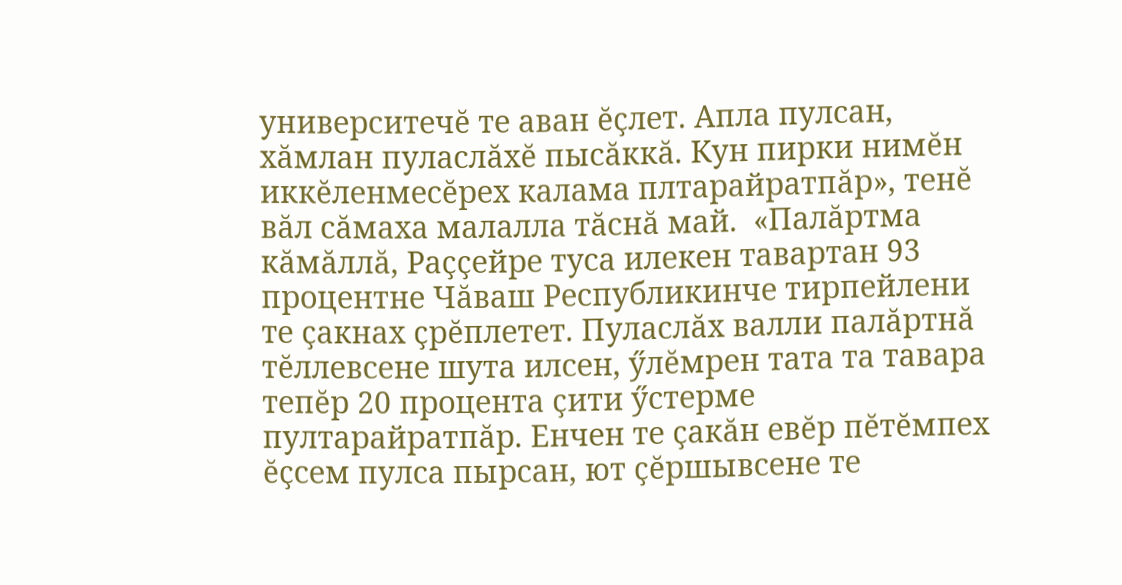университечĕ те аван ĕҫлет. Апла пулсан, хăмлан пуласлăхĕ пысăккă. Кун пирки нимĕн иккĕленмесĕрех калама плтарайратпăр», тенĕ вăл сăмаха малалла тăснă май.  «Палăртма кăмăллă, Раҫҫейре туса илекен тавартан 93 процентне Чăваш Республикинче тирпейлени те ҫакнах ҫрĕплетет. Пуласлăх валли палăртнă тĕллевсене шута илсен, ӳлĕмрен тата та тавара тепĕр 20 процента ҫити ӳстерме пултарайратпăр. Енчен те ҫакăн евĕр пĕтĕмпех ĕҫсем пулса пырсан, ют ҫĕршывсене те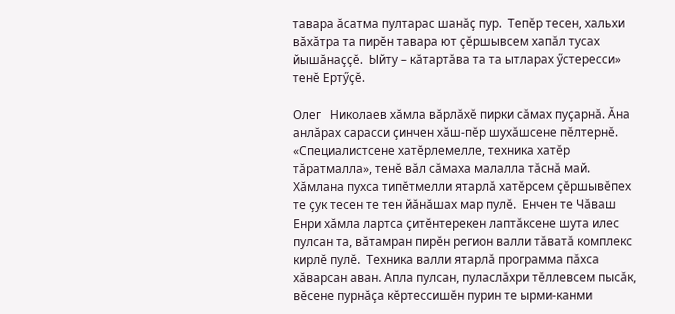тавара ăсатма пултарас шанăҫ пур.  Тепĕр тесен, хальхи вăхăтра та пирĕн тавара ют ҫĕршывсем хапăл тусах йышăнаҫҫĕ.  Ыйту – кăтартăва та та ытларах ӳстересси» тенĕ Ертӳҫĕ.

Олег   Николаев хăмла вăрлăхĕ пирки сăмах пуҫарнă. Ăна анлăрах сарасси ҫинчен хăш-пĕр шухăшсене пĕлтернĕ. «Специалистсене хатĕрлемелле, техника хатĕр тăратмалла», тенĕ вăл сăмаха малалла тăснă май. Хăмлана пухса типĕтмелли ятарлă хатĕрсем ҫĕршывĕпех те ҫук тесен те тен йăнăшах мар пулĕ.  Енчен те Чăваш Енри хăмла лартса ҫитĕнтерекен лаптăксене шута илес пулсан та, вăтамран пирĕн регион валли тăватă комплекс кирлĕ пулĕ.  Техника валли ятарлă программа пăхса хăварсан аван. Апла пулсан, пуласлăхри тĕллевсем пысăк, вĕсене пурнăҫа кĕртессишĕн пурин те ырми-канми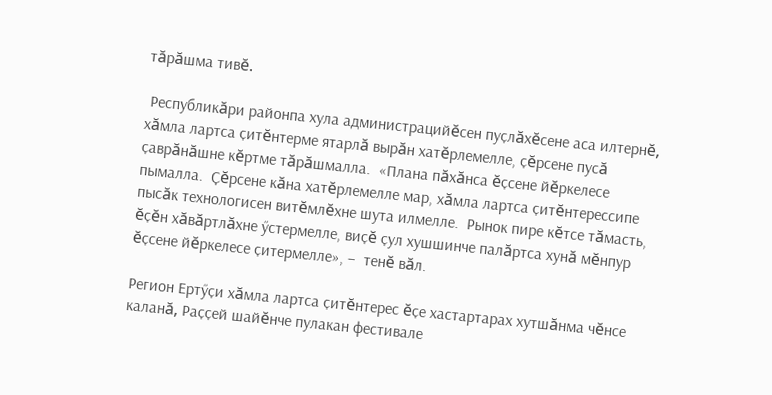тăрăшма тивĕ.

 Республикăри районпа хула администрацийĕсен пуҫлăхĕсене аса илтернĕ, хăмла лартса ҫитĕнтерме ятарлă вырăн хатĕрлемелле, ҫĕрсене пусă ҫаврăнăшне кĕртме тăрăшмалла.  «Плана пăхăнса ĕҫсене йĕркелесе пымалла.  Ҫĕрсене кăна хатĕрлемелле мар, хăмла лартса ҫитĕнтерессипе пысăк технологисен витĕмлĕхне шута илмелле.  Рынок пире кĕтсе тăмасть, ĕҫĕн хăвăртлăхне ӳстермелле, виҫĕ ҫул хушшинче палăртса хунă мĕнпур ĕҫсене йĕркелесе ҫитермелле», –  тенĕ вăл.

Регион Ертӳҫи хăмла лартса ҫитĕнтерес ĕҫе хастартарах хутшăнма чĕнсе каланă, Раҫҫей шайĕнче пулакан фестивале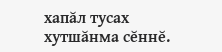хапăл тусах хутшăнма сĕннĕ.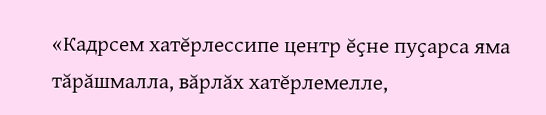«Кадрсем хатĕрлессипе центр ĕҫне пуҫарса яма тăрăшмалла, вăрлăх хатĕрлемелле,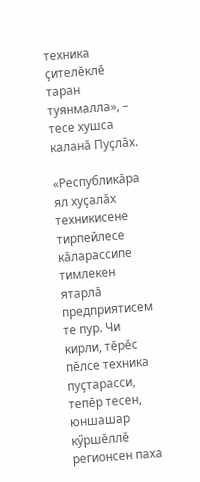техника ҫителĕклĕ таран туянмалла», – тесе хушса каланă Пуҫлăх.

«Республикăра ял хуҫалăх техникисене тирпейлесе кăларассипе тимлекен ятарлă предприятисем те пур. Чи кирли, тĕрĕс пĕлсе техника пуҫтарасси, тепĕр тесен, юншашар кӳршĕллĕ регионсен паха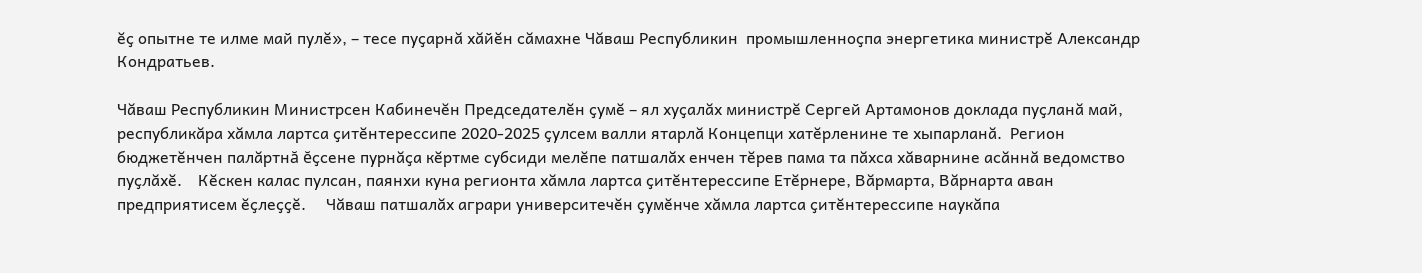ĕҫ опытне те илме май пулĕ», – тесе пуҫарнă хăйĕн сăмахне Чăваш Республикин  промышленноҫпа энергетика министрĕ Александр Кондратьев.

Чăваш Республикин Министрсен Кабинечĕн Председателĕн ҫумĕ – ял хуҫалăх министрĕ Сергей Артамонов доклада пуҫланă май, республикăра хăмла лартса ҫитĕнтерессипе 2020-2025 ҫулсем валли ятарлă Концепци хатĕрленине те хыпарланă.  Регион бюджетĕнчен палăртнă ĕҫсене пурнăҫа кĕртме субсиди мелĕпе патшалăх енчен тĕрев пама та пăхса хăварнине асăннă ведомство пуҫлăхĕ.    Кĕскен калас пулсан, паянхи куна регионта хăмла лартса ҫитĕнтерессипе Етĕрнере, Вăрмарта, Вăрнарта аван предприятисем ĕҫлеҫҫĕ.     Чăваш патшалăх аграри университечĕн ҫумĕнче хăмла лартса ҫитĕнтерессипе наукăпа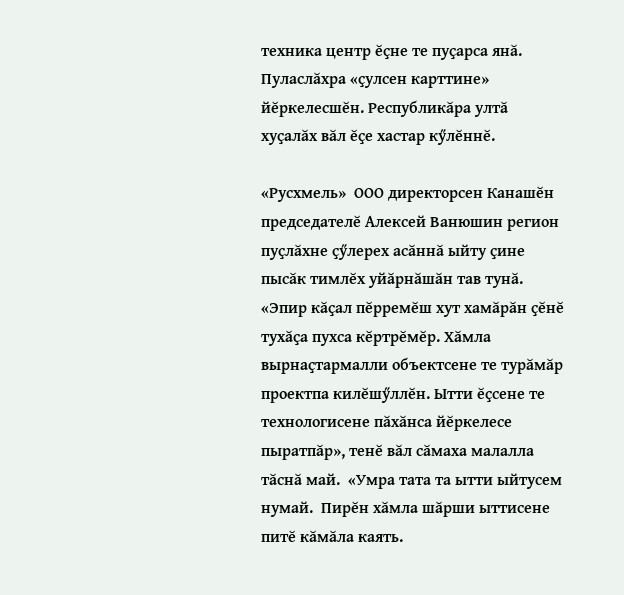техника центр ĕҫне те пуҫарса янă.  Пуласлăхра «ҫулсен карттине» йĕркелесшĕн. Республикăра ултă хуҫалăх вăл ĕҫе хастар кӳлĕннĕ.

«Русхмель»  ООО директорсен Канашĕн председателĕ Алексей Ванюшин регион пуҫлăхне ҫӳлерех асăннă ыйту ҫине пысăк тимлĕх уйăрнăшăн тав тунă.  «Эпир кăҫал пĕрремĕш хут хамăрăн ҫĕнĕ тухăҫа пухса кĕртрĕмĕр. Хăмла вырнаҫтармалли объектсене те турăмăр проектпа килĕшӳллĕн. Ытти ĕҫсене те технологисене пăхăнса йĕркелесе пыратпăр», тенĕ вăл сăмаха малалла тăснă май.  «Умра тата та ытти ыйтусем нумай.  Пирĕн хăмла шăрши ыттисене питĕ кăмăла каять.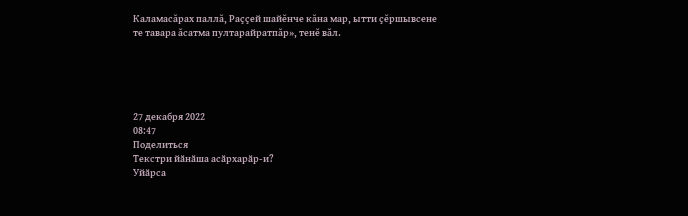Каламасăрах паллă, Раҫҫей шайĕнче кăна мар, ытти ҫĕршывсене те тавара ăсатма пултарайратпăр», тенĕ вăл.





27 декабря 2022
08:47
Поделиться
Текстри йӑнӑша асӑрхарӑр-и?
Уйӑрса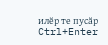илӗр те пусӑр Ctrl+Enter